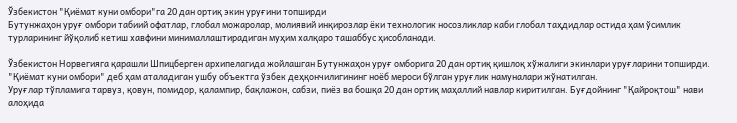Ўзбекистон "Қиёмат куни омбори"га 20 дан ортиқ экин уруғини топширди
Бутунжаҳон уруғ омбори табиий офатлар, глобал можаролар, молиявий инқирозлар ёки технологик носозликлар каби глобал таҳдидлар остида ҳам ўсимлик турларининг йўқолиб кетиш хавфини минималлаштирадиган муҳим халқаро ташаббус ҳисобланади.

Ўзбекистон Норвегияга қарашли Шпицберген архипелагида жойлашган Бутунжаҳон уруғ омборига 20 дан ортиқ қишлоқ хўжалиги экинлари уруғларини топширди. "Қиёмат куни омбори" деб ҳам аталадиган ушбу объектга ўзбек деҳқончилигининг ноёб мероси бўлган уруғлик намуналари жўнатилган.
Уруғлар тўпламига тарвуз, қовун, помидор, қалампир, бақлажон, сабзи, пиёз ва бошқа 20 дан ортиқ маҳаллий навлар киритилган. Буғдойнинг "Қайроқтош" нави алоҳида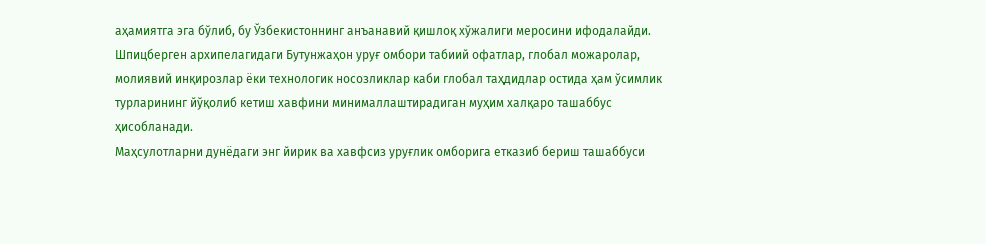аҳамиятга эга бўлиб, бу Ўзбекистоннинг анъанавий қишлоқ хўжалиги меросини ифодалайди.
Шпицберген архипелагидаги Бутунжаҳон уруғ омбори табиий офатлар, глобал можаролар, молиявий инқирозлар ёки технологик носозликлар каби глобал таҳдидлар остида ҳам ўсимлик турларининг йўқолиб кетиш хавфини минималлаштирадиган муҳим халқаро ташаббус ҳисобланади.
Маҳсулотларни дунёдаги энг йирик ва хавфсиз уруғлик омборига етказиб бериш ташаббуси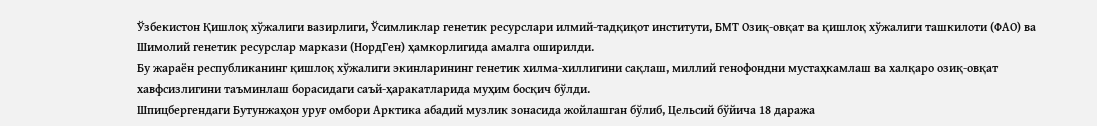Ўзбекистон Қишлоқ хўжалиги вазирлиги, Ўсимликлар генетик ресурслари илмий-тадқиқот институти, БМТ Озиқ-овқат ва қишлоқ хўжалиги ташкилоти (ФАО) ва Шимолий генетик ресурслар маркази (НордГен) ҳамкорлигида амалга оширилди.
Бу жараён республиканинг қишлоқ хўжалиги экинларининг генетик хилма-хиллигини сақлаш, миллий генофондни мустаҳкамлаш ва халқаро озиқ-овқат хавфсизлигини таъминлаш борасидаги саъй-ҳаракатларида муҳим босқич бўлди.
Шпицбергендаги Бутунжаҳон уруғ омбори Арктика абадий музлик зонасида жойлашган бўлиб, Цельсий бўйича 18 даража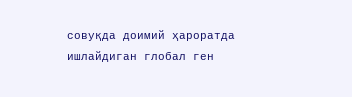совуқда доимий ҳароратда ишлайдиган глобал ген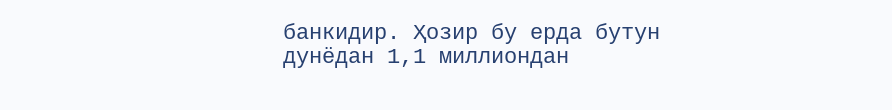банкидир. Ҳозир бу ерда бутун дунёдан 1,1 миллиондан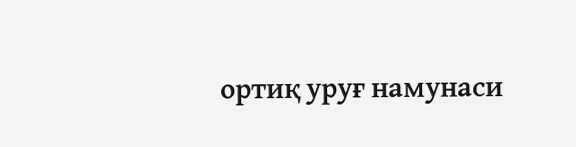ортиқ уруғ намунаси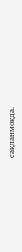сақланмоқда.